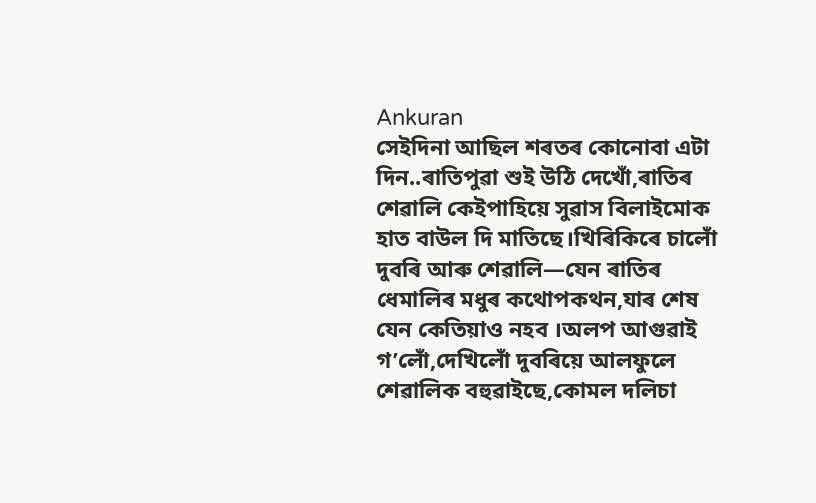Ankuran
সেইদিনা আছিল শৰতৰ কোনোবা এটা দিন..ৰাতিপুৱা শুই উঠি দেখোঁ,ৰাতিৰ শেৱালি কেইপাহিয়ে সুৱাস বিলাইমোক হাত বাউল দি মাতিছে।খিৰিকিৰে চালোঁ দুবৰি আৰু শেৱালি—যেন ৰাতিৰ ধেমালিৰ মধুৰ কথোপকথন,যাৰ শেষ যেন কেতিয়াও নহব ।অলপ আগুৱাই গ’লোঁ,দেখিলোঁ দুবৰিয়ে আলফুলে শেৱালিক বহুৱাইছে,কোমল দলিচা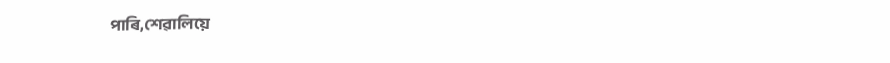পাৰি,শেৱালিয়ে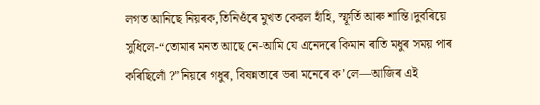লগত আনিছে নিয়ৰক,তিনিওঁৰে মুখত কেৱল হাঁহি, স্ফূৰ্তি আৰু শান্তি।দুবৰিয়ে সুধিলে-“তোমাৰ মনত আছে নে-আমি যে এনেদৰে কিমান ৰাতি মধুৰ সময় পাৰ কৰিছিলোঁ ?”নিয়ৰে গধুৰ, বিষন্নতাৰে ভৰা মনেৰে ক’লে—আজিৰ এই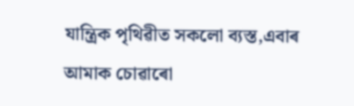যান্ত্ৰিক পৃথিৱীত সকলো ব্যস্ত,এবাৰ আমাক চোৱাৰো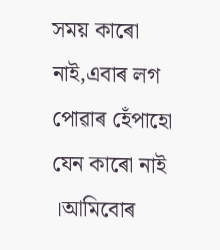সময় কাৰো নাই,এবাৰ লগ পোৱাৰ হেঁপাহো যেন কাৰো নাই ।আমিবোৰ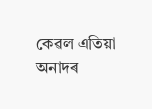কেৱল এতিয়া অনাদৰ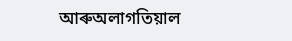আৰুঅলাগতিয়াল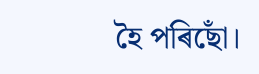হৈ পৰিছোঁ।